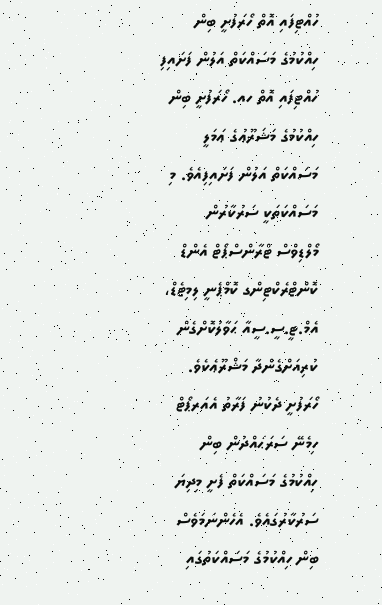ހުއްޓިފައި އޮތް ހޯރަފުށީ ބިން ހިއްކުމުގެ މަސައްކަތް އަލުން ފަށައިފި
ހުއްޓިފައި އޮތް ހއ. ހޯރަފުށީ ބިން ހިއްކުމުގެ މަޝަރޫޢުގެ ޢަމަލީ މަސައްކަތް އަލުން ފަށައިފިއެވެ. މި މަސައްކަތަކީ ސަރުކާރުން މޯލްޑިވްސް ޓްރާންސްޕޯޓް އެންޑް ކޮންޓްރެކްޓިންގ ކޮމްޕެނީ ލިމިޓެޑް، އެމް.ޓީ.ސީ.ސީއާ ޙަވާލުކޮށްގެން ކުރިއަށްގެންދާ މަޝްރޫޢެކެވެ.
ހޯރަފުށީ ދެކުނު ފަރާތު އެއަރޕޯޓް ހިމެނޭ ސަރަޙައްދުން ބިން ހިއްކުމުގެ މަސައްކަތް ފެށީ މިދިޔަ ސަރުކާރުގައެވެ. އެހެންނަމަވެސް ބިން ހިއްކުމުގެ މަސައްކަތުގައި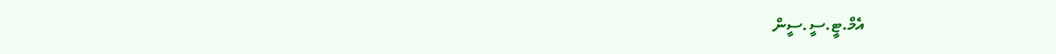އެމް.ޓީ.ސީ.ސީން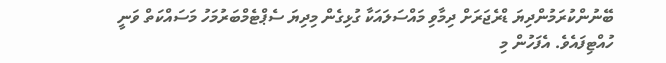ބޭނުންކުރަމުންދިޔަ ޑްރެޖަރަށް ދިމާވި މައްސަލައަކާ ގުޅިގެން މިދިޔަ ސެޕްޓެމްބަރުމަހު މަސައްކަތް ވަނީ ހުއްޓިފައެވެ. އެފަހުން މި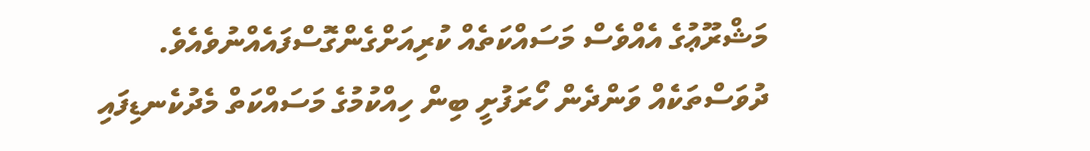މަޝްރޫޢުގެ އެއްވެސް މަސައްކަތެއް ކުރިއަށްގެންގޮސްފައެއްނުވެއެވެ.
ދުވަސްތަކެއް ވަންދެން ހޯރަފުށީ ބިން ހިއްކުމުގެ މަސައްކަތް މެދުކެނޑިފައި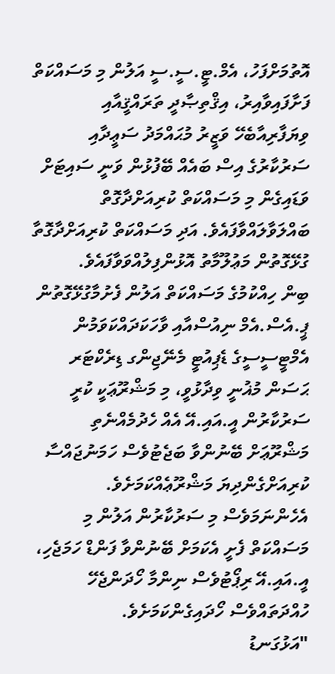އޮތުމަށްފަހު، އެމް.ޓީ.ސީ.ސީ އަލުން މި މަސައްކަތް ފަށާފައިވާއިރު، އިޤްތިޞާދީ ތަރައްޤީއާއި ވިޔަފާރިއާބެހޭ ވަޒީރު މުޙައްމަދު ސަޢީދާއި ސަރުކާރުގެ އިސް ބައެއް ބޭފުޅުން ވަނީ ސައިޓަށް ވަޑައިގެން މި މަސައްކަތް ކުރިއަށްދާގޮތް ބައްލަވާލައްވާފައެވެ. އަދި މަސައްކަތް ކުރިއަށްދާގޮތާ ގުޅޭގޮތުން މަޢުލޫމާތު އޮޅުންފިލުއްވަވާފައެވެ.
ބިން ހިއްކުމުގެ މަސައްކަތް އަލުން ފެށުމާގުޅޭގޮތުން ޕީ.އެސް.އެމް ނިއުސްއާއި ވާހަކަދައްކަވަމުން އެމްޓީސީސީގެ ޑެޕިއުޓީ މެނޭޖިންގ ޑިރެކްޓަރ ޙަސަން މުޣުނީ ވިދާޅުވީ، މި މަޝްރޫޢަކީ ކުރީ ސަރުކާރުން އީ.އައި.އޭ އެއް ހެދުމެއްނެތި މަޝްރޫޢަށް ބޭނުންވާ ބަޖެޓުވެސް ހަމަނުޖައްސާ ކުރިއަށްގެންދިޔަ މަޝްރޫޢެއްކަމަށެވެ.
އެހެންނަމަވެސް މި ސަރުކާރުން އަލުން މި މަސައްކަތް ފެށީ އެކަމަށް ބޭނުންވާ ފަންޑް ހަމަޖެހި، އީ.އައި.އޭ ރިޕޯޓުވެސް ނިންމާ ހޯދަންޖެހޭ ހުއްދަތައްވެސް ހޯދައިގެންކަމަށެވެ.
"އަޅުގަނޑު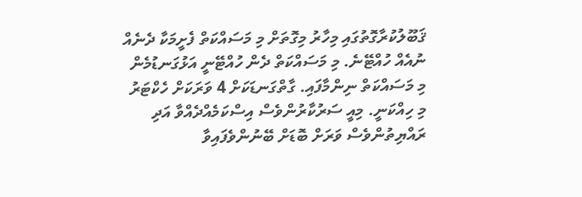ޤަބޫލުކުރާގޮތުގައި މިހާރު މިގޮތަށް މި މަސައްކަތް ފެށީމަކާ ދެނެއް ނުއެއް ހުއްޓޭނެ. މި މަސައްކަތް ދެން ހުއްޓޭނީ އަޅުގަނޑުމެން މި މަސައްކަތް ނިންމާފައި. ގާތްގަނޑަކަށް 4 ވަރަކަށް ހެކްޓަރު މި ހިއްކަނީ. މިއީ ސަރުކާރުންވެސް އިސްކަމެއްދެއްވާ އަދި ރައްޔިތުންވެސް ވަރަށް ބޮޑަށް ބޭނުންވެފައިވާ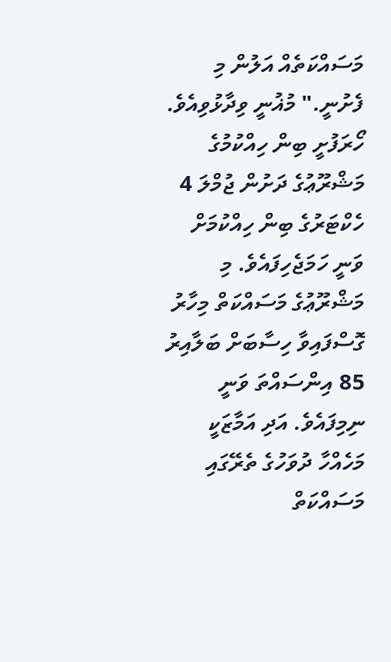މަސައްކަތެއް އަލުން މި ފެށުނީ." މުޣުނީ ވިދާޅުވިއެވެ.
ހޯރަފުށީ ބިން ހިއްކުމުގެ މަޝްރޫޢުގެ ދަށުން ޖުމްލަ 4 ހެކްޓަރުގެ ބިން ހިއްކުމަށް ވަނީ ހަމަޖެހިފައެވެ. މި މަޝްރޫޢުގެ މަސައްކަތް މިހާރު ގޮސްފައިވާ ހިސާބަށް ބަލާއިރު 85 އިންސައްތަ ވަނީ ނިމިފައެވެ. އަދި އަމާޒަކީ މަހެއްހާ ދުވަހުގެ ތެރޭގައި މަސައްކަތް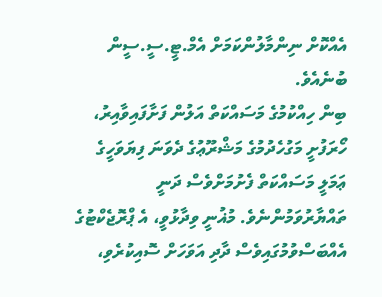އެއްކޮށް ނިންމާލުންކަމަށް އެމް.ޓީ.ސީ.ސީން ބުނެއެވެ.
ބިން ހިއްކުމުގެ މަސައްކަތް އަލުން ފަށާފައިވާއިރު، ހޯރަފުށީ މަގުހެދުމުގެ މަޝްރޫޢުގެ ދެވަނަ ފިޔަވަހީގެ ޢަމަލީ މަސައްކަތް ފެށުމަށްވެސް ދަނީ ތައްޔާރުވަމުންނެވެ. މުޣުނީ ވިދާޅުވީ، އެ ޕްރޮޖެކްޓުގެ އެއްބަސްވުމުގައިވެސް ދާދި އަވަހަށް ސޮއިކުރެވި،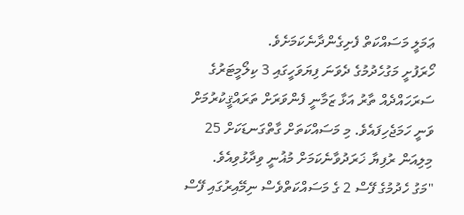ޢަމަލީ މަސައްކަތް ފެށިގެންދާނެކަމަށެވެ.
ހޯރަފުށީ މަގުހެދުމުގެ ދެވަނަ ފިޔަވަހީގައި 3 ކިލޯމީޓަރުގެ ސަރަހައްދެއް ތާރު އަޅާ ޒަމާނީ ފެންވަރަށް ތަރައްޤީކުރުމަށް ވަނީ ހަމަޖެހިފައެވެ. މި މަސައްކަތަށް ގާތްގަނޑަކަށް 25 މިލިއަން ރުފިޔާ ޚަރަދުވާނެކަމަށް މުޣުނީ ވިދާޅުވިއެވެ.
"މަގު ހެދުމުގެ ފޭސް 2 ގެ މަސައްކަތްވެސް ނިމޭއިރުގައި ފޭސް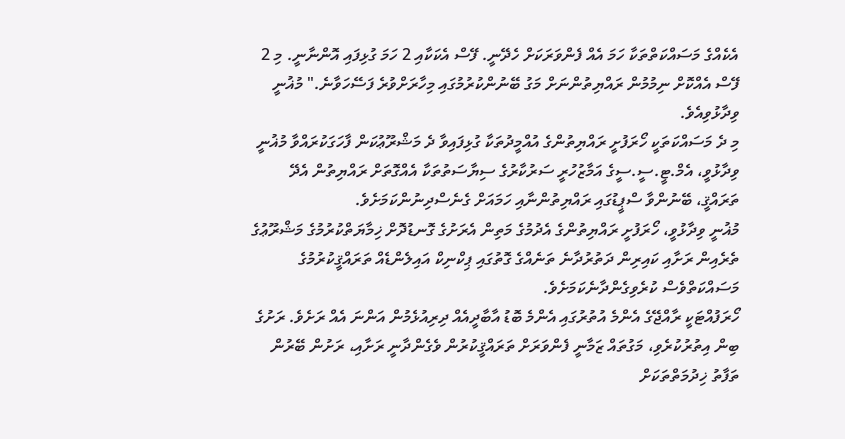އެކެއްގެ މަސައްކަތްތަކާ ހަމަ އެއް ފެންވަރަކަށް ހެދޭނީ. ފޭސް އެކަކާއި 2 ހަމަ ގުޅިފައި އޮންނާނީ. މި 2 ފޭސް އެއްކޮށް ނިމުމުން ރައްޔިތުންނަށް މަގު ބޭނުންކުރުމުގައި މިހާރަށްވުރެ ފަސޭހަވާނެ." މުޣުނީ ވިދާޅުވިއެވެ.
މި ދެ މަސައްކަތަކީ ހޯރަފުށީ ރައްޔިތުންގެ އުއްމީދުތަކާ ގުޅިފައިވާ ދެ މަޝްރޫޢުކަން ފާހަގަކުރައްވާ މުޣުނީ ވިދާޅުވީ، އެމް.ޓީ.ސީ.ސީގެ އަމާޒުހުރީ ސަރުކާރުގެ ސިޔާސަތުތަކާ އެއްގޮތަށް ރައްޔިތުން އެދޭ ތަރައްޤީ، ބޭނުންވާ ސްޕީޑުގައި ރައްޔިތުންނާއި ހަމައަށް ގެނެސްދިނުންކަމަށެވެ.
މުޣުނީ ވިދާޅުވީ، ހޯރަފުށީ ރައްޔިތުންގެ އެދުމުގެ މަތިން އެރަށުގެ ގޮނޑުދޮށް ޚިމާޔަތްކުރުމުގެ މަޝްރޫޢުގެ ތެރެއިން ރަށާއި ކައިރިން ދަތުރުދާނެ ތަނެއްގެ ގޮތުގައި ޕިކްނިކް އައިލެންޑެއް ތަރައްޤީކުރުމުގެ މަސައްކަތްވެސް ކުރެވިގެންދާނެކަމަށެވެ.
ހޯރަފުއްޓަކީ ރާއްޖޭގެ އެންމެ އުތުރުގައި އެންމެ ބޮޑު އާބާދީއެއް ދިރިއުޅެމުން އަންނަ އެއް ރަށެވެ. ރަށުގެ ބިން އިތުރުކުރެވި، މަގުތައް ޒަމާނީ ފެންވަރަށް ތަރައްޤީކުރުން ވެގެންދާނީ ރަށާއި، ރަށުން ބޭރުން ތަފާތު ޚިދުމަތްތަކަށް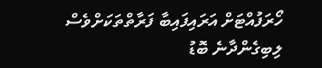ހޯރަފުއްޓަށް އަރައިފައިބާ ފަރާތްތަކަށްވެސް ލިބިގެންދާނެ ބޮޑު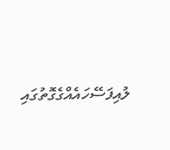ލުއިފަސޭހައެއްގެގޮތުގައި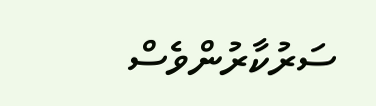ސަރުކާރުންވެސް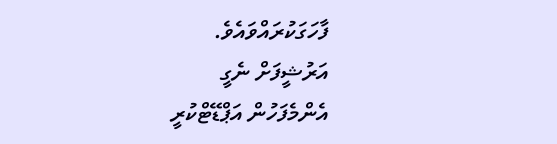ފާހަގަކުރައްވައެވެ.
އަރުޝީފަށް ނެގީ
އެންމެފަހުން އަޕްޑޭޓްކުރީ